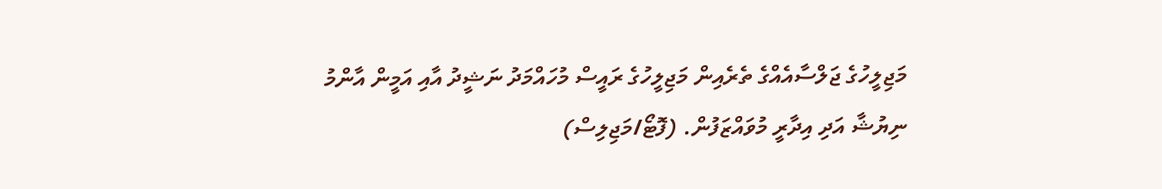މަޖިލީހުގެ ޖަލްސާއެއްގެ ތެރެއިން މަޖިލީހުގެ ރައީސް މުހައްމަދު ނަޝީދު އާއި އަމީން އާންމު ނިޔުޝާ އަދި އިދާރީ މުވައްޒަފުން. (ފޮޓޯ/މަޖިލިސް)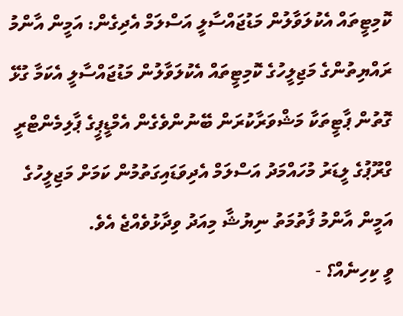ކޮމިޓީތައް އެކުލަވާލުން މަޑުޖައްސާލީ އަސްލަމް އެދިގެން: އަމީން އާންމު
ރައްޔިތުންގެ މަޖިލީހުގެ ކޮމިޓީތައް އެކުލަވާލުން މަޑުޖައްސާލީ އެކަމާ ގުޅޭ ގޮތުން ޕާޓީތަކާ މަޝްވަރާކުރަން ބޭނުންވެގެން އެމްޑީޕީގެ ޕާލިމެންޓްރީ ގްރޫޕުގެ ލީޑަރު މުހައްމަދު އަސްލަމް އެދިވަޑައިގަތުމުން ކަމަށް މަޖިލީހުގެ އަމީން އާންމު ފާތުމަތު ނިޔުޝާ މިއަދު ވިދާޅުވެއްޖެ އެވެ.
ވީ ކިހިނެއް؟ -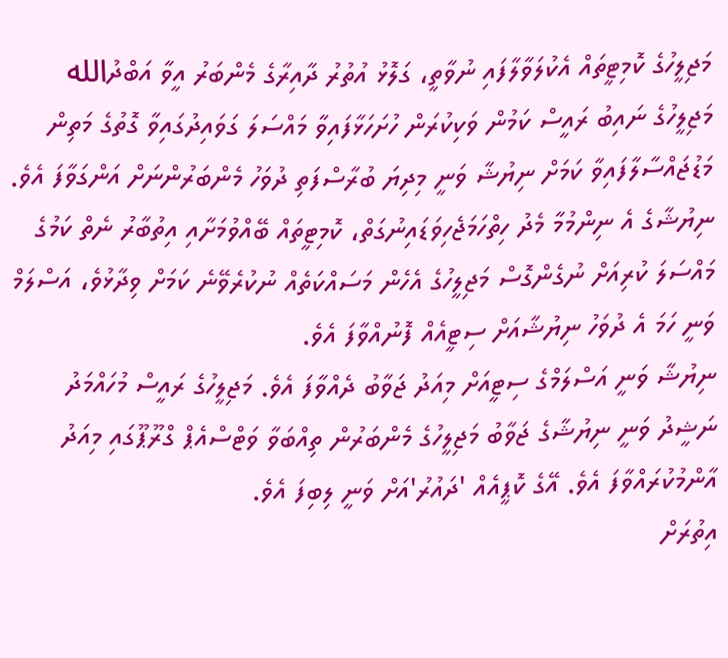މަޖިލީހުގެ ކޮމިޓީތައް އެކުލަވާލާފައި ނުވާތީ، ގަލޮޅު އުތުރު ދާއިރާގެ މެންބަރު އީވާ އަބްދުالله މަޖިލީހުގެ ނައިބު ރައީސް ކަމުން ވަކިކުރަން ހުށަހަޅާފައިވާ މައްސަލަ ގަވައިދުގައިވާ ގޮތުގެ މަތިން މަޑުޖައްސާލާފައިވާ ކަމަށް ނިޔުޝާ ވަނީ މިދިޔަ ބުރާސްފަތި ދުވަހު މެންބަރުންނަށް އަންގަވާފަ އެވެ.
ނިޔުޝާގެ އެ ނިންމުމާ މެދު ހިތްހަމަޖެހިވަޑައިނުގަތް، ކޮމިޓީތައް ބޭއްވުމަށާއި އިތުބާރު ނެތް ކަމުގެ މައްސަލަ ކުރިއަށް ނުގެންގޮސް މަޖިލީހުގެ އެހެން މަސައްކަތެއް ނުކުރެވޭނެ ކަމަށް ވިދާޅުވެ، އަސްލަމް ވަނީ ހަމަ އެ ދުވަހު ނިޔުޝާއަށް ސިޓީއެއް ފޮނުއްވާފަ އެވެ.
ނިޔުޝާ ވަނީ އަސްލަމްގެ ސިޓީއަށް މިއަދު ޖަވާބު ދެއްވާފަ އެވެ. މަޖިލީހުގެ ރައީސް މުހައްމަދު ނަޝީދު ވަނީ ނިޔުޝާގެ ޖަވާބު މަޖިލީހުގެ މެންބަރުން ތިއްބަވާ ވަޓްސްއެޕް ގްރޫޕޫގައި މިއަދު އާންމުކުރައްވާފަ އެވެ. އޭގެ ކޮޕީއެއް 'ދައުރު'އަށް ވަނީ ލިބިފަ އެވެ.
އިތުރަށް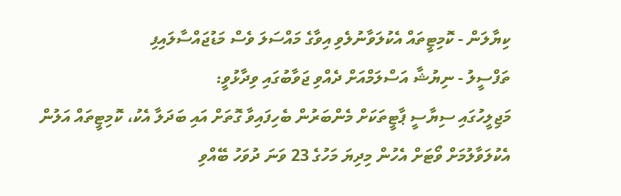ކިޔާލަން - ކޮމިޓީތައް އެކުލަވާނުލެވި އިވާގެ މައްސަލަ ވެސް މަޑުޖައްސާލައިފި
ތަފްސީލު - ނިޔުޝާ އަސްލަމްއަށް ދެއްވި ޖަވާބުގައި ވިދާޅުވީ:
މަޖިލީހުގައި ސިޔާސީ ޕާޓީތަކަށް މެންބަރުން ބެހިފައިވާ ގޮތަށް އައި ބަދަލާ އެކު، ކޮމިޓީތައް އަލުން އެކުލަވާލުމަށް ވޯޓަށް އެހުން މިދިޔަ މަހުގެ 23 ވަނަ ދުވަހު ބޭއްވި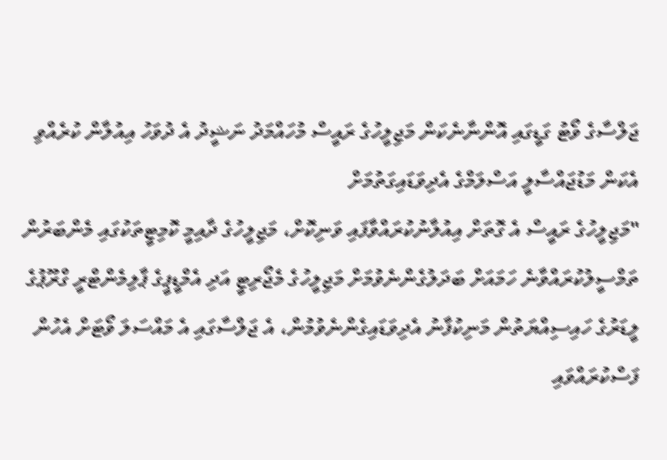ޖަލްސާގެ ވޯޓު ގަޑީގައި އޮންނާނެކަން މަޖިލީހުގެ ރައީސް މުހައްމަދު ނަޝީދު އެ ދުވަހު އިއުލާން ކުރެއްވި
އެކަން މަޑުޖައްސާލީ އަސްލަމްގެ އެދިވަޑައިގަތުމަށް
"މަޖިލީހުގެ ރައީސް އެ ގޮތަށް އިއުލާނުކުރައްވާފައި ވަނިކޮށް، މަޖިލީހުގެ ދާއިމީ ކޮމިޓީތަކުގައި މެންބަރުން ތަމްސީލުކުރައްވާނެ ހަމައަށް ބަދަލުގެންނެވުމަށް މަޖިލީހުގެ މެޖޯރިޓީ އަދި އެމްޑީޕީގެ ޕާލިމެންޓްރީ ގްރޫޕުގެ ލީޑަރުގެ ހައިސިއްޔަތުން މަނިކުފާނު އެދިވަޑައިގެންނެވުމުން، އެ ޖަލްސާގައި އެ މައްސަލަ ވޯޓަށް އެހުން ފަސްކުރައްވައި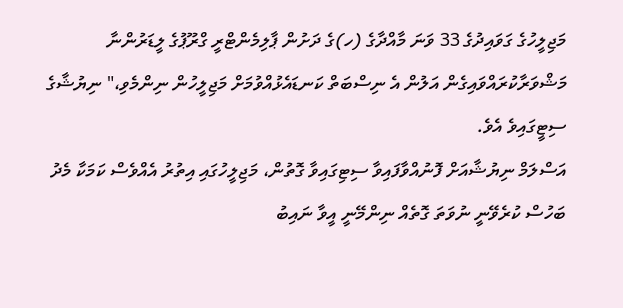މަޖިލީހުގެ ގަވައިދުގެ 33 ވަނަ މާއްދާގެ (ހ)ގެ ދަށުން ޕާލިމެންޓްރީ ގްރޫޕުގެ ލީޑަރުންނާ މަޝްވަރާކުރައްވައިގެން އަލުން އެ ނިސްބަތް ކަނޑައެޅުއްވުމަށް މަޖިލީހުން ނިންމެވި،" ނިޔުޝާގެ ސިޓީގައިވެ އެވެ.
އަސްލަމް ނިޔުޝާއަށް ފޮނުއްވާފައިވާ ސިޓިގައިވާ ގޮތުން، މަޖިލީހުގައި އިތުރު އެއްވެސް ކަމަކާ މެދު ބަހުސް ކުރެވޭނީ ނުވަތަ ގޮތެއް ނިންމޭނީ އީވާ ނައިބު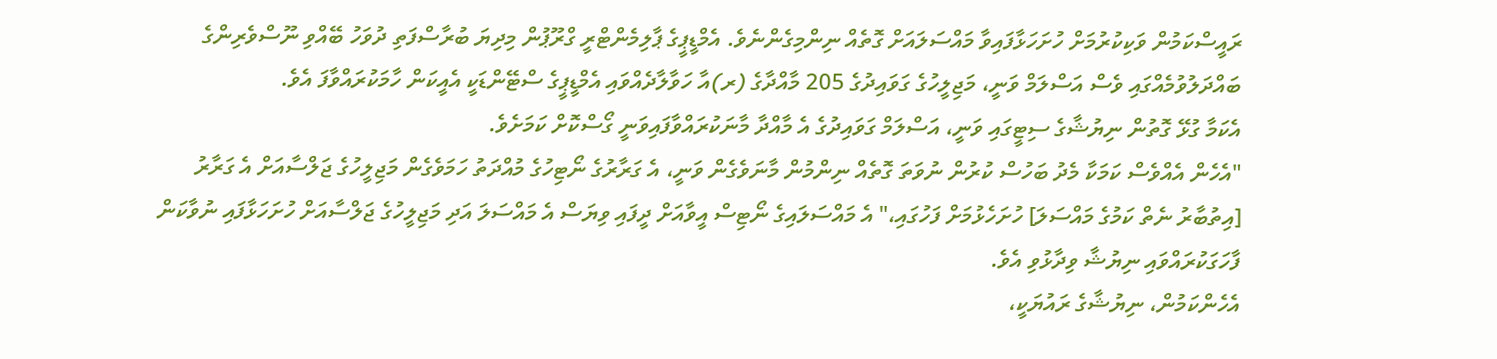ރައީސްކަމުން ވަކިކުރުމަށް ހުށަހަޅާފައިވާ މައްސަލައަށް ގޮތެއް ނިންމިގެންނެވެ. އެމްޑީޕީގެ ޕާލިމެންޓްރީ ގްރޫޕުން މިދިޔަ ބުރާސްފަތި ދުވަހު ބޭއްވި ނޫސްވެރިންގެ ބައްދަލުވުމެއްގައި ވެސް އަސްލަމް ވަނީ، މަޖިލީހުގެ ގަވައިދުގެ 205 މާއްދާގެ (ރ)އާ ހަވާލާދެއްވައި އެމްޑީޕީގެ ސްޓޭންޑަކީ އެއީކަން ހާމަކުރައްވާފަ އެވެ.
އެކަމާ ގުޅޭ ގޮތުން ނިޔުޝާގެ ސިޓީގައި ވަނީ، އަސްލަމް ގަވައިދުގެ އެ މާއްދާ މާނަކުރައްވާފައިވަނީ ގޯސްކޮށް ކަމަށެވެ.
"އެހެން އެއްވެސް ކަމަކާ މެދު ބަހުސް ކުރުން ނުވަތަ ގޮތެއް ނިންމުން މާނަވެގެން ވަނީ، އެ ގަރާރުގެ ނޯޓިހުގެ މުއްދަތު ހަމަވެގެން މަޖިލީހުގެ ޖަލްސާއަށް އެ ގަރާރު [އިތުބާރު ނެތް ކަމުގެ މައްސަލަ] ހުށަހެޅުމަށް ފަހުގައި،" އެ މައްސަލައިގެ ނޯޓިސް އީވާއަށް ދީފައި ވިޔަސް އެ މައްސަލަ އަދި މަޖިލީހުގެ ޖަލްސާއަށް ހުށަހަޅާފައި ނުވާކަން ފާހަގަކުރައްވައި ނިޔުޝާ ވިދާޅުވި އެވެ.
އެހެންކަމުން، ނިޔުޝާގެ ރައުޔަކީ،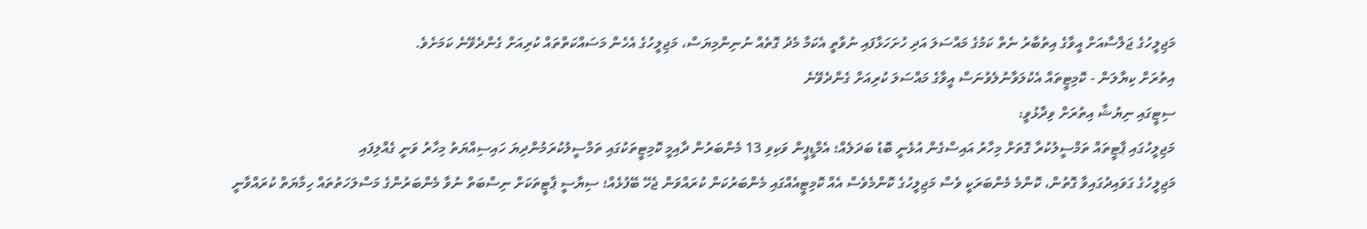މަޖިލީހުގެ ޖަލްސާއަށް އީވާގެ އިތުބާރު ނެތް ކަމުގެ މައްސަލަ އަދި ހުށަހަޅާފައި ނުވާތީ އެކަމާ މެދު ގޮތެއް ނުނިންމިޔަސް، މަޖިލީހުގެ އެހެން މަސައްކަތްތައް ކުރިއަށް ގެންދެވޭނެ ކަމަށެވެ.
އިތުރަށް ކިޔާލަން - ކޮމިޓީތައް އެކުލަވާނުލެވުނަސް އީވާގެ މައްސަލަ ކުރިއަށް ގެންދެވޭނެ
ސިޓީގައި ނިޔުޝާ އިތުރަށް ވިދާޅުވީ:
މަޖިލީހުގައި ޕާޓީތައް ތަމްސީލުކުރާ ގޮތަށް މިހާރު އައިސްގެން އުޅެނީ ބޮޑު ބަދަލެއް؛ އެމްޑީޕީން ވަކިވި 13 މެންބަރުން ދާއިމީ ކޮމިޓީތަކުގައި ތަމްސީލުކުރަމުންދިޔަ ހައިސިއްޔަތު މިހާރު ވަނީ ގެއްލިފައި
މަޖިލީހުގެ ގަވައިދުގައިވާ ގޮތުން، ކޮންމެ މެންބަރަކީ ވެސް މަޖިލީހުގެ ކޮންމެވެސް އެއް ކޮމިޓީއެއްގައި މެންބަރުކަން ކުރައްވަން ޖެހޭ ބޭފުޅެއް؛ ސިޔާސީ ޕާޓީތަކަށް ނިސްބަތް ނުވާ މެންބަރުންގެ މަސްލަހަތުތައް ހިމާޔަތް ކުރައްވާނީ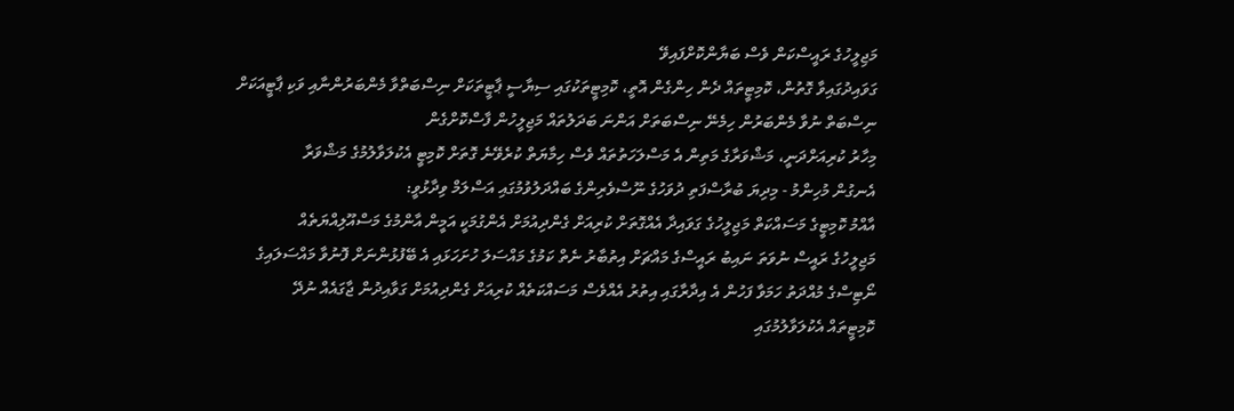މަޖިލީހުގެ ރައީސްކަން ވެސް ބަޔާންކޮށްފައިވޭ
ގަވައިދުގައިވާ ގޮތުން، ކޮމިޓީތައް ދެން ހިންގެން އޮތީ، ކޮމިޓީތަކުގައި ސިޔާސީ ޕާޓީތަކަށް ނިސްބަތްވާ މެންބަރުންނާއި ވަކި ޕާޓީއަކަށް ނިސްބަތް ނުވާ މެންބަރުން ހިމެނޭ ނިސްބަތަށް އަންނަ ބަދަލުތައް މަޖިލީހުން ފާސްކޮށްގެން
މިހާރު ކުރިއަށްދަނީ، މަޝްވަރާގެ މަތިން އެ މަސްލަހަތުތައް ވެސް ހިމާޔަތް ކުރެވޭނެ ގޮތަށް ކޮމިޓީ އެކުލަވާލުމުގެ މަޝްވަރާ
އެނގުން މުހިންމު - މިދިޔަ ބުރާސްފަތި ދުވަހުގެ ނޫސްވެރިންގެ ބައްދަލުވުމުގައި އަސްލަމް ވިދާޅުވީ:
އާއްމު ކޮމިޓީގެ މަސައްކަތް މަޖިލީހުގެ ގަވައިދާ އެއްގޮތަށް ކުރިއަށް ގެންދިއުމަށް އެންގުމަކީ އަމީން އާންމުގެ މަސްއޫލިއްޔަތެއް
މަޖިލީހުގެ ރައީސް ނުވަތަ ނައިބު ރައީސްގެ މައްޗަށް އިތުބާރު ނެތް ކަމުގެ މައްސަލަ ހުށަހަޅައި އެ ބޭފުޅުންނަށް ފޮނުވާ މައްސަލައިގެ ނޯޓިސްގެ މުއްދަތު ހަމަވާ ފަހުން އެ އިދާރާގައި އިތުރު އެއްވެސް މަސައްކަތެއް ކުރިއަށް ގެންދިއުމަށް ގަވާއިދުން ޖާގައެއް ނުދޭ
ކޮމިޓީތައް އެކުލަވާލުމުގައި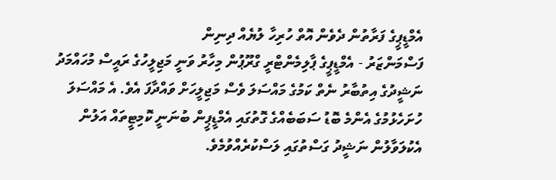އެމްޑީޕީގެ ފަރާތުން ދެވެން އޮތް ހުރިހާ ލުޔެއް ދިނިން
ފަސްމަންޒަރު - އެމްޑީޕީގެ ޕާލިމެންޓްރީ ގްރޫޕުން މިހާރު ވަނީ މަޖިލީހުގެ ރައީސް މުހައްމަދު ނަޝީދުގެ އިތުބާރު ނެތް ކަމުގެ މައްސަލަ ވެސް މަޖިލީހަށް ވައްދާފަ އެވެ. އެ މައްސަލަ ހުށަހެޅުމުގެ އެންމެ ބޮޑު ސަބަބެއްގެ ގޮތުގައި އެމްޑީޕީން ބުނަނީ ކޮމިޓީތައް އަލުން އެކުލަވާލުން ނަޝީދު ގަސްތުގައި ލަސްކުރެއްވުމެވެ.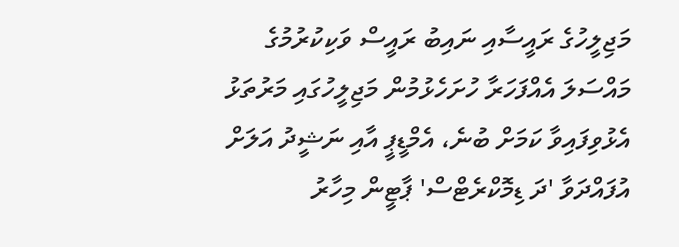މަޖިލީހުގެ ރައީސާއި ނައިބު ރައީސް ވަކިކުރުމުގެ މައްސަލަ އެއްފަހަރާ ހުށަހެޅުމުން މަޖިލީހުގައި މަރުތަޅު އެޅުވިފައިވާ ކަމަށް ބުނެ، އެމްޑީޕީ އާއި ނަޝީދު އަލަށް އުފައްދަވާ 'ދަ ޑިމޮކްރެޓްސް' ޕާޓީން މިހާރު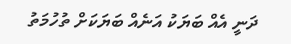ދަނީ އެއް ބަޔަކު އަނެއް ބަޔަކަށް ތުހުމަތު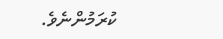ކުރަމުންނެވެ.